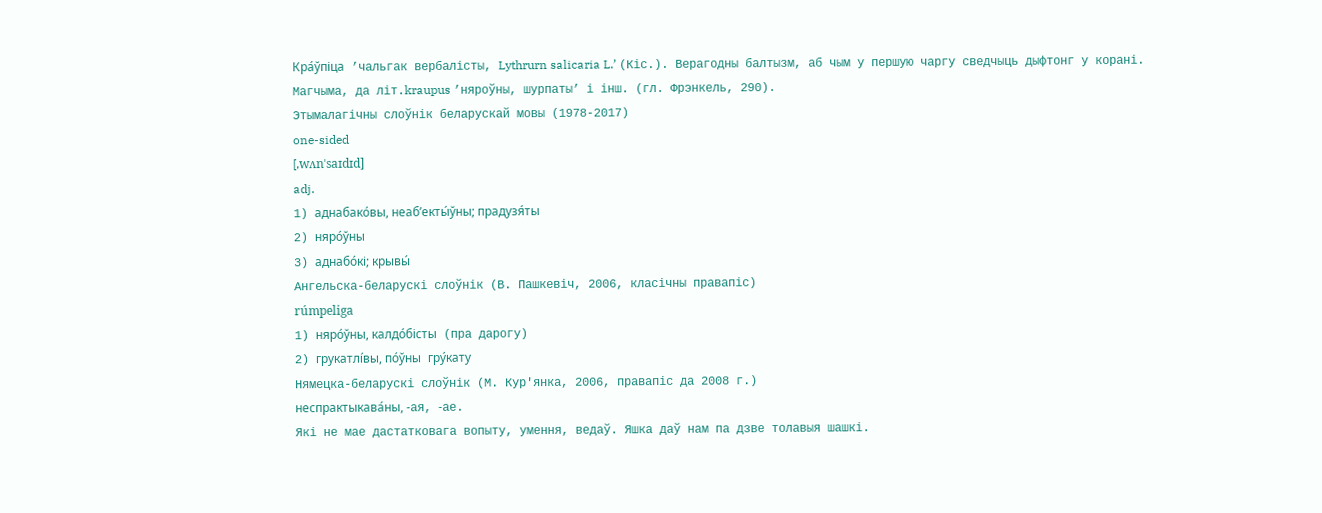Кра́ўпіца ’чальгак вербалісты, Lythrurn salicaria L.’ (Кіс.). Верагодны балтызм, аб чым у першую чаргу сведчыць дыфтонг у корані. Магчыма, да літ.kraupus ’няроўны, шурпаты’ і інш. (гл. Фрэнкель, 290).
Этымалагічны слоўнік беларускай мовы (1978-2017)
one-sided
[,wʌnˈsaɪdɪd]
adj.
1) аднабако́вы, неаб’екты́ўны; прадузя́ты
2) няро́ўны
3) аднабо́кі; крывы́
Ангельска-беларускі слоўнік (В. Пашкевіч, 2006, класічны правапіс)
rúmpeliga
1) няро́ўны, калдо́бісты (пра дарогу)
2) грукатлі́вы, по́ўны гру́кату
Нямецка-беларускі слоўнік (М. Кур'янка, 2006, правапіс да 2008 г.)
неспрактыкава́ны, ‑ая, ‑ае.
Які не мае дастатковага вопыту, умення, ведаў. Яшка даў нам па дзве толавыя шашкі.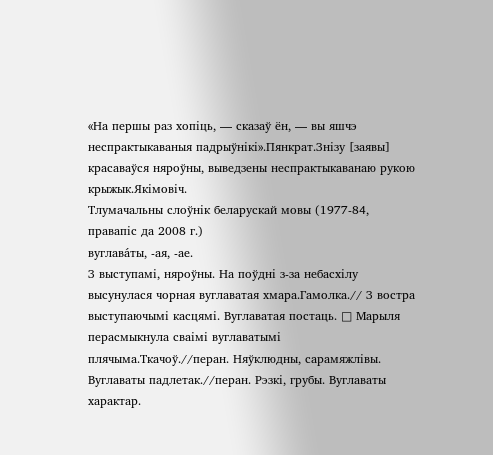«На першы раз хопіць, — сказаў ён, — вы яшчэ неспрактыкаваныя падрыўнікі».Пянкрат.Знізу [заявы] красаваўся няроўны, выведзены неспрактыкаванаю рукою крыжык.Якімовіч.
Тлумачальны слоўнік беларускай мовы (1977-84, правапіс да 2008 г.)
вуглава́ты, ‑ая, ‑ае.
З выступамі, няроўны. На поўдні з-за небасхілу высунулася чорная вуглаватая хмара.Гамолка.// З востра выступаючымі касцямі. Вуглаватая постаць. □ Марыля перасмыкнула сваімі вуглаватымі плячыма.Ткачоў.//перан. Няўклюдны, сарамяжлівы. Вуглаваты падлетак.//перан. Рэзкі, грубы. Вуглаваты характар.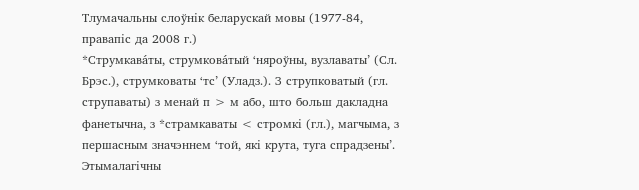Тлумачальны слоўнік беларускай мовы (1977-84, правапіс да 2008 г.)
*Струмкава́ты, струмкова́тый ‘няроўны, вузлаваты’ (Сл. Брэс.), струмковаты ‘тс’ (Уладз.). З струпковатый (гл. струпаваты) з менай п > м або, што больш дакладна фанетычна, з *страмкаваты < стромкі (гл.), магчыма, з першасным значэннем ‘той, які крута, туга спрадзены’.
Этымалагічны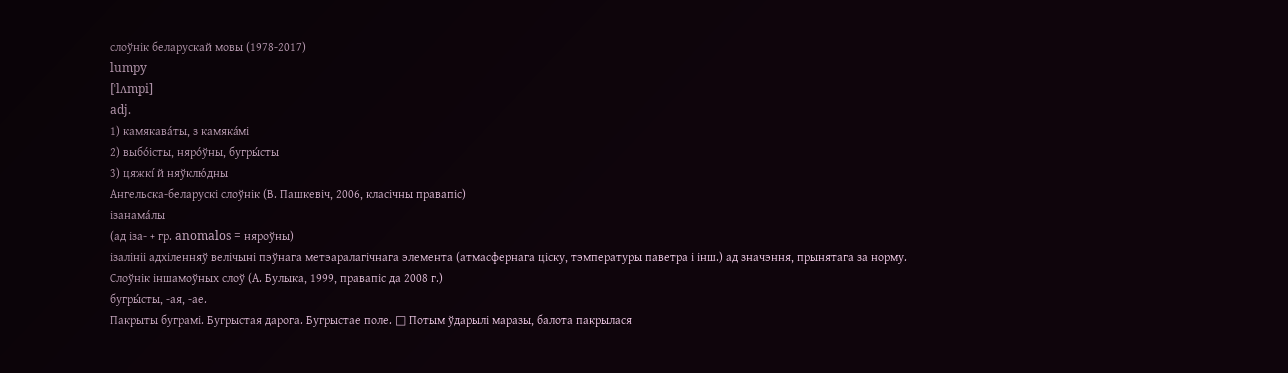слоўнік беларускай мовы (1978-2017)
lumpy
[ˈlʌmpi]
adj.
1) камякава́ты, з камяка́мі
2) выбо́істы, няро́ўны, бугры́сты
3) цяжкі́ й няўклю́дны
Ангельска-беларускі слоўнік (В. Пашкевіч, 2006, класічны правапіс)
ізанама́лы
(ад іза- + гр. anomalos = няроўны)
ізалініі адхіленняў велічыні пэўнага метэаралагічнага элемента (атмасфернага ціску, тэмпературы паветра і інш.) ад значэння, прынятага за норму.
Слоўнік іншамоўных слоў (А. Булыка, 1999, правапіс да 2008 г.)
бугры́сты, ‑ая, ‑ае.
Пакрыты буграмі. Бугрыстая дарога. Бугрыстае поле. □ Потым ўдарылі маразы, балота пакрылася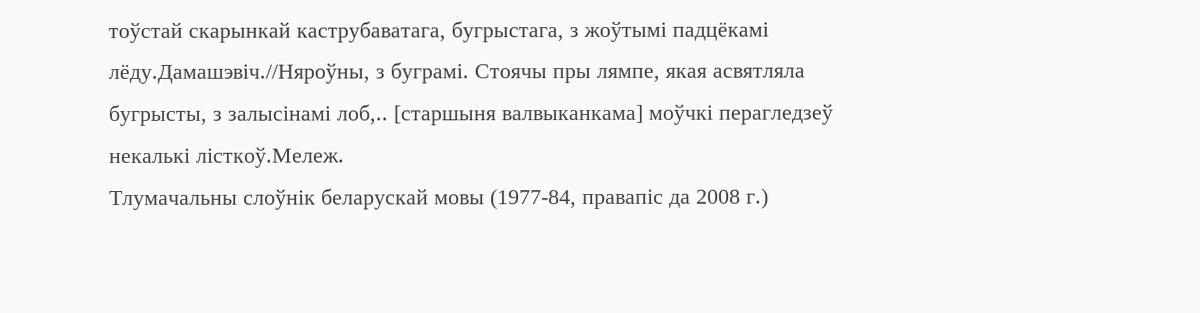тоўстай скарынкай каструбаватага, бугрыстага, з жоўтымі падцёкамі лёду.Дамашэвіч.//Няроўны, з буграмі. Стоячы пры лямпе, якая асвятляла бугрысты, з залысінамі лоб,.. [старшыня валвыканкама] моўчкі перагледзеў некалькі лісткоў.Мележ.
Тлумачальны слоўнік беларускай мовы (1977-84, правапіс да 2008 г.)